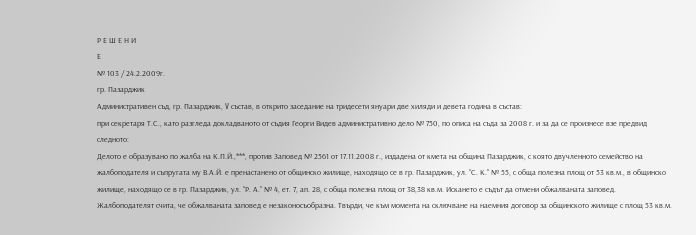Р Е Ш Е Н И
Е
№ 103 / 24.2.2009г.
гр. Пазарджик
Административен съд, гр. Пазарджик, V състав, в открито заседание на тридесети януари две хиляди и девета година в състав:
при секретаря Т.С., като разгледа докладваното от съдия Георги Видев административно дело № 750, по описа на съда за 2008 г. и за да се произнесе взе предвид следното:
Делото е образувано по жалба на К.П.Й.,***, против Заповед № 2561 от 17.11.2008 г., издадена от кмета на община Пазарджик, с която двучленното семейство на жалбоподателя и съпругата му В.А.Й. е пренастанено от общинско жилище, находящо се в гр. Пазарджик, ул. “С. К.” № 55, с обща полезна площ от 53 кв.м., в общинско жилище, находящо се в гр. Пазарджик, ул. “Р. А.” № 4, ет. 7, ап. 28, с обща полезна площ от 38,38 кв.м. Искането е съдът да отмени обжалваната заповед.
Жалбоподателят счита, че обжалваната заповед е незаконосъобразна. Твърди, че към момента на сключване на наемния договор за общинското жилище с площ 53 кв.м.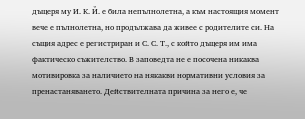дъщеря му И. К. Й. е била непълнолетна, а към настоящия момент вече е пълнолетна, но продължава да живее с родителите си. На същия адрес е регистриран и С. С. Т., с който дъщеря им има фактическо съжителство. В заповедта не е посочена никаква мотивировка за наличието на някакви нормативни условия за пренастаняването. Действителната причина за него е, че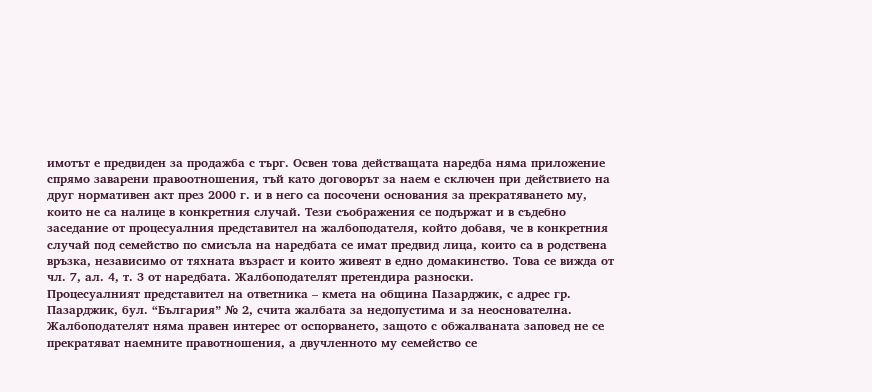имотът е предвиден за продажба с търг. Освен това действащата наредба няма приложение спрямо заварени правоотношения, тъй като договорът за наем е сключен при действието на друг нормативен акт през 2000 г. и в него са посочени основания за прекратяването му, които не са налице в конкретния случай. Тези съображения се подържат и в съдебно заседание от процесуалния представител на жалбоподателя, който добавя, че в конкретния случай под семейство по смисъла на наредбата се имат предвид лица, които са в родствена връзка, независимо от тяхната възраст и които живеят в едно домакинство. Това се вижда от чл. 7, ал. 4, т. 3 от наредбата. Жалбоподателят претендира разноски.
Процесуалният представител на ответника – кмета на община Пазарджик, с адрес гр. Пазарджик, бул. “България” № 2, счита жалбата за недопустима и за неоснователна. Жалбоподателят няма правен интерес от оспорването, защото с обжалваната заповед не се прекратяват наемните правотношения, а двучленното му семейство се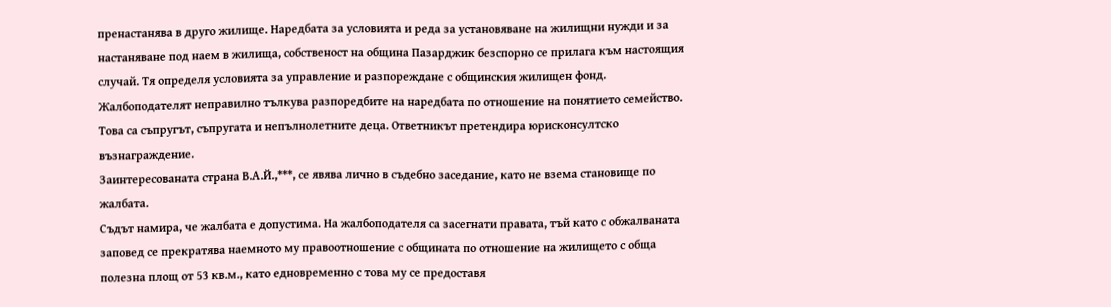пренастанява в друго жилище. Наредбата за условията и реда за установяване на жилищни нужди и за настаняване под наем в жилища, собственост на община Пазарджик безспорно се прилага към настоящия случай. Тя определя условията за управление и разпореждане с общинския жилищен фонд. Жалбоподателят неправилно тълкува разпоредбите на наредбата по отношение на понятието семейство. Това са съпругът, съпругата и непълнолетните деца. Ответникът претендира юрисконсултско възнаграждение.
Заинтересованата страна В.А.Й.,***, се явява лично в съдебно заседание, като не взема становище по жалбата.
Съдът намира, че жалбата е допустима. На жалбоподателя са засегнати правата, тъй като с обжалваната заповед се прекратява наемното му правоотношение с общината по отношение на жилището с обща полезна площ от 53 кв.м., като едновременно с това му се предоставя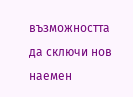възможността да сключи нов наемен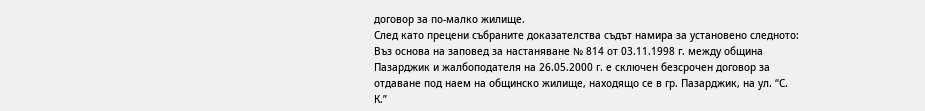договор за по-малко жилище.
След като прецени събраните доказателства съдът намира за установено следното:
Въз основа на заповед за настаняване № 814 от 03.11.1998 г. между община Пазарджик и жалбоподателя на 26.05.2000 г. е сключен безсрочен договор за отдаване под наем на общинско жилище, находящо се в гр. Пазарджик, на ул. “С. К.”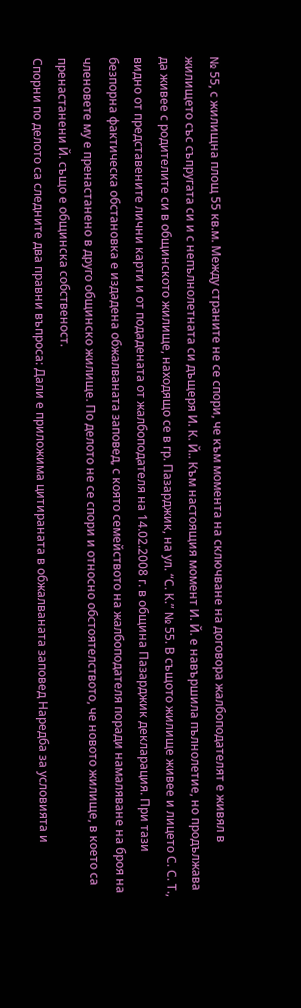№ 55, с жилищна площ 55 кв.м. Между страните не се спори, че към момента на сключване на договора жалбоподателят е живял в жилището със съпругата си и с непълнолетната си дъщеря И. К. Й.. Към настоящия момент И. Й. е навършила пълнолетие, но продължава да живее с родителите си в общинското жилище, находящо се в гр. Пазарджик, на ул. “С. К.” № 55. В същото жилище живее и лицето С. С. Т., видно от представените лични карти и от подадената от жалбоподателя на 14.02.2008 г. в община Пазарджик декларация. При тази безпорна фактическа обстановка е издадена обжалваната заповед, с която семейството на жалбоподателя поради намаляване на броя на членовете му е пренастанено в друго общинско жилище. По делото не се спори и относно обстоятелството, че новото жилище, в което са пренастанени Й. също е общинска собственост.
Спорни по делото са следните два правни въпроса: Дали е приложима цитираната в обжалваната заповед Наредба за условията и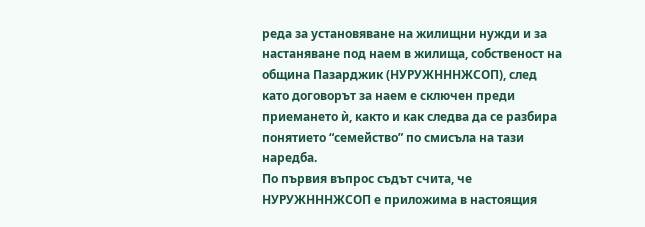реда за установяване на жилищни нужди и за настаняване под наем в жилища, собственост на община Пазарджик (НУРУЖНННЖСОП), след като договорът за наем е сключен преди приемането ѝ, както и как следва да се разбира понятието “семейство” по смисъла на тази наредба.
По първия въпрос съдът счита, че НУРУЖНННЖСОП е приложима в настоящия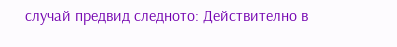случай предвид следното: Действително в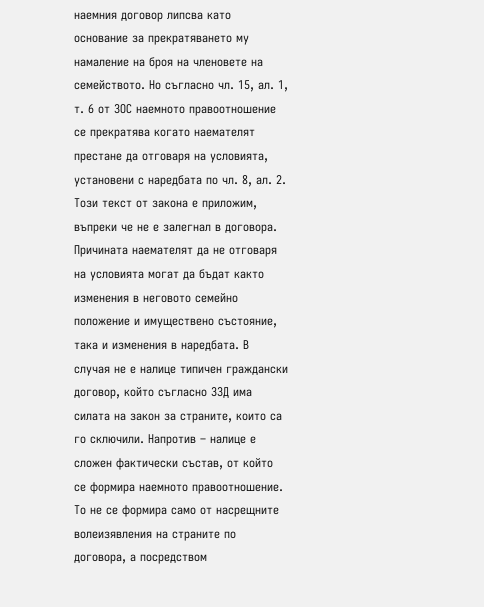наемния договор липсва като основание за прекратяването му намаление на броя на членовете на семейството. Но съгласно чл. 15, ал. 1, т. 6 от ЗОС наемното правоотношение се прекратява когато наемателят престане да отговаря на условията, установени с наредбата по чл. 8, ал. 2. Този текст от закона е приложим, въпреки че не е залегнал в договора. Причината наемателят да не отговаря на условията могат да бъдат както изменения в неговото семейно положение и имуществено състояние, така и изменения в наредбата. В случая не е налице типичен граждански договор, който съгласно ЗЗД има силата на закон за страните, които са го сключили. Напротив – налице е сложен фактически състав, от който се формира наемното правоотношение. То не се формира само от насрещните волеизявления на страните по договора, а посредством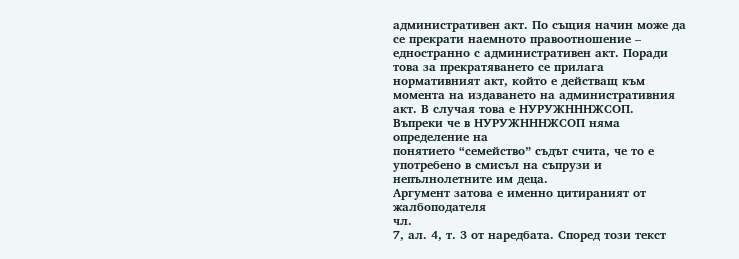административен акт. По същия начин може да се прекрати наемното правоотношение – едностранно с административен акт. Поради това за прекратяването се прилага нормативният акт, който е действащ към момента на издаването на административния акт. В случая това е НУРУЖНННЖСОП.
Въпреки че в НУРУЖНННЖСОП няма определение на
понятието “семейство” съдът счита, че то е
употребено в смисъл на съпрузи и непълнолетните им деца.
Аргумент затова е именно цитираният от жалбоподателя
чл.
7, ал. 4, т. 3 от наредбата. Според този текст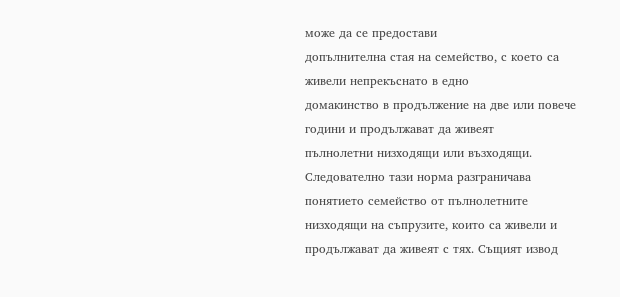може да се предостави
допълнителна стая на семейство, с което са живели непрекъснато в едно
домакинство в продължение на две или повече години и продължават да живеят
пълнолетни низходящи или възходящи. Следователно тази норма разграничава
понятието семейство от пълнолетните низходящи на съпрузите, които са живели и
продължават да живеят с тях. Същият извод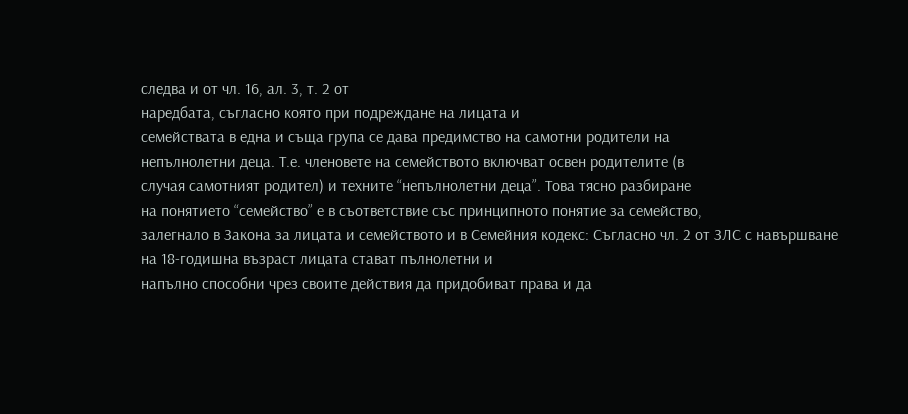следва и от чл. 16, ал. 3, т. 2 от
наредбата, съгласно която при подреждане на лицата и
семействата в една и съща група се дава предимство на самотни родители на
непълнолетни деца. Т.е. членовете на семейството включват освен родителите (в
случая самотният родител) и техните “непълнолетни деца”. Това тясно разбиране
на понятието “семейство” е в съответствие със принципното понятие за семейство,
залегнало в Закона за лицата и семейството и в Семейния кодекс: Съгласно чл. 2 от ЗЛС с навършване
на 18-годишна възраст лицата стават пълнолетни и
напълно способни чрез своите действия да придобиват права и да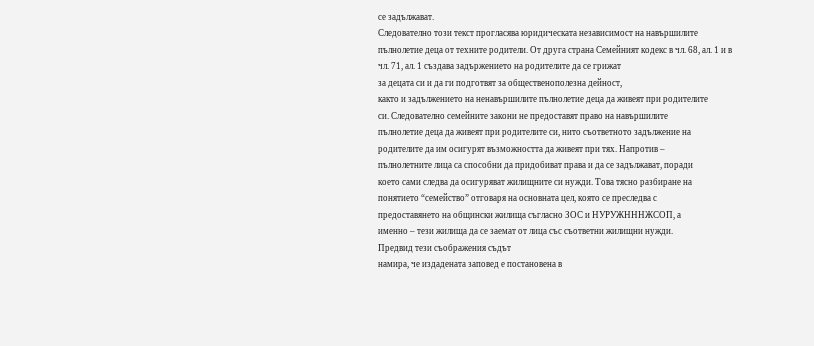се задължават.
Следователно този текст прогласява юридическата независимост на навършилите
пълнолетие деца от техните родители. От друга страна Семейният кодекс в чл. 68, ал. 1 и в
чл. 71, ал. 1 създава задържението на родителите да се грижат
за децата си и да ги подготвят за общественополезна дейност,
както и задължението на ненавършилите пълнолетие деца да живеят при родителите
си. Следователно семейните закони не предоставят право на навършилите
пълнолетие деца да живеят при родителите си, нито съответното задължение на
родителите да им осигурят възможността да живеят при тях. Напротив –
пълнолетните лица са способни да придобиват права и да се задължават, поради
което сами следва да осигуряват жилищните си нужди. Това тясно разбиране на
понятието “семейство” отговаря на основната цел, която се преследва с
предоставянето на общински жилища съгласно ЗОС и НУРУЖНННЖСОП, а
именно – тези жилища да се заемат от лица със съответни жилищни нужди.
Предвид тези съображения съдът
намира, че издадената заповед е постановена в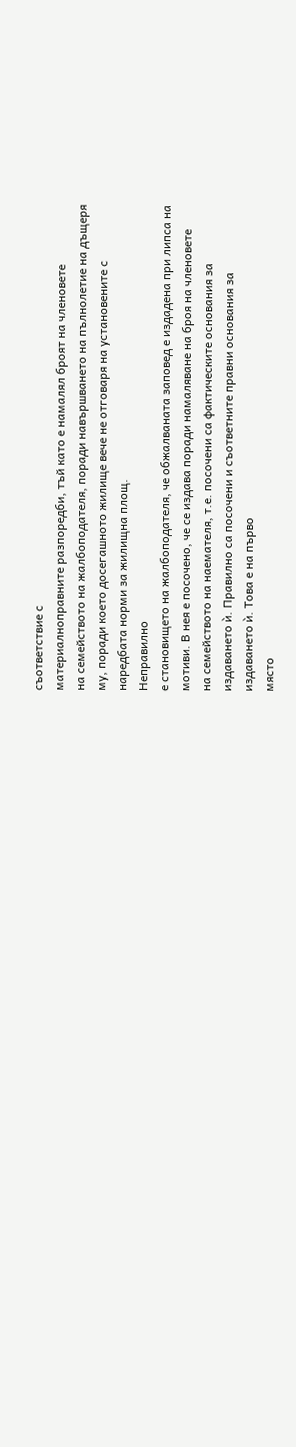съответствие с
материалноправните разпоредби, тъй като е намалял броят на членовете
на семейството на жалбоподателя, поради навършването на пълнолетие на дъщеря
му, поради което досегашното жилище вече не отговаря на установените с
наредбата норми за жилищна площ.
Неправилно
е становището на жалбоподателя, че обжалваната заповед е издадена при липса на
мотиви. В нея е посочено, че се издава поради намаляване на броя на членовете
на семейството на наемателя, т.е. посочени са фактическите основания за
издаването ѝ. Правилно са посочени и съответните правни основания за
издаването ѝ. Това е на първо
място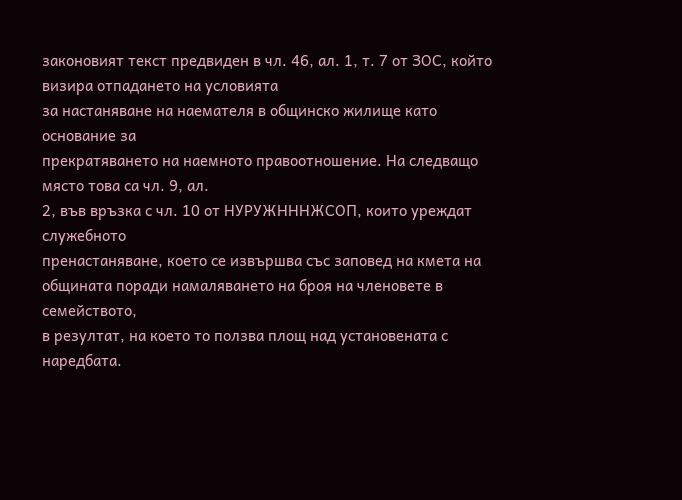законовият текст предвиден в чл. 46, ал. 1, т. 7 от ЗОС, който визира отпадането на условията
за настаняване на наемателя в общинско жилище като основание за
прекратяването на наемното правоотношение. На следващо място това са чл. 9, ал.
2, във връзка с чл. 10 от НУРУЖНННЖСОП, които уреждат служебното
пренастаняване, което се извършва със заповед на кмета на общината поради намаляването на броя на членовете в семейството,
в резултат, на което то ползва площ над установената с наредбата.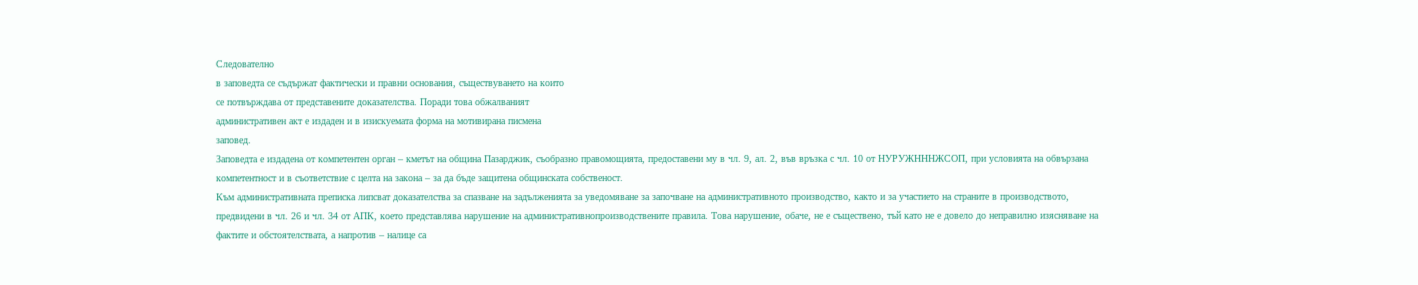Следователно
в заповедта се съдържат фактически и правни основания, съществуването на които
се потвърждава от представените доказателства. Поради това обжалваният
административен акт е издаден и в изискуемата форма на мотивирана писмена
заповед.
Заповедта е издадена от компетентен орган – кметът на община Пазарджик, съобразно правомощията, предоставени му в чл. 9, ал. 2, във връзка с чл. 10 от НУРУЖНННЖСОП, при условията на обвързана компетентност и в съответствие с целта на закона – за да бъде защитена общинската собственост.
Към административната преписка липсват доказателства за спазване на задълженията за уведомяване за започване на административното производство, както и за участието на страните в производството, предвидени в чл. 26 и чл. 34 от АПК, което представлява нарушение на административнопроизводствените правила. Това нарушение, обаче, не е съществено, тъй като не е довело до неправилно изясняване на фактите и обстоятелствата, а напротив – налице са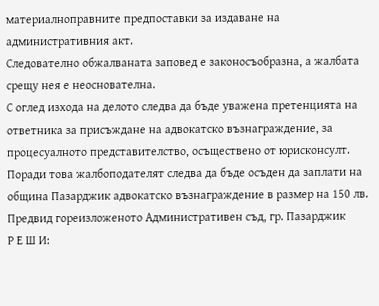материалноправните предпоставки за издаване на административния акт.
Следователно обжалваната заповед е законосъобразна, а жалбата срещу нея е неоснователна.
С оглед изхода на делото следва да бъде уважена претенцията на ответника за присъждане на адвокатско възнаграждение, за процесуалното представителство, осъществено от юрисконсулт. Поради това жалбоподателят следва да бъде осъден да заплати на община Пазарджик адвокатско възнаграждение в размер на 150 лв.
Предвид гореизложеното Административен съд, гр. Пазарджик
Р Е Ш И: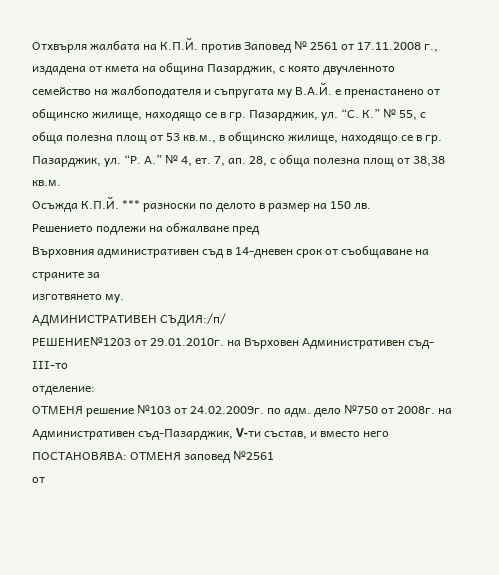Отхвърля жалбата на К.П.Й. против Заповед № 2561 от 17.11.2008 г., издадена от кмета на община Пазарджик, с която двучленното семейство на жалбоподателя и съпругата му В.А.Й. е пренастанено от общинско жилище, находящо се в гр. Пазарджик, ул. “С. К.” № 55, с обща полезна площ от 53 кв.м., в общинско жилище, находящо се в гр. Пазарджик, ул. “Р. А.” № 4, ет. 7, ап. 28, с обща полезна площ от 38,38 кв.м.
Осъжда К.П.Й. *** разноски по делото в размер на 150 лв.
Решението подлежи на обжалване пред
Върховния административен съд в 14-дневен срок от съобщаване на страните за
изготвянето му.
АДМИНИСТРАТИВЕН СЪДИЯ:/п/
РЕШЕНИЕ№1203 от 29.01.2010г. на Върховен Административен съд- ІІІ-то
отделение:
ОТМЕНЯ решение №103 от 24.02.2009г. по адм. дело №750 от 2008г. на
Административен съд-Пазарджик, V-ти състав, и вместо него
ПОСТАНОВЯВА: ОТМЕНЯ заповед №2561
от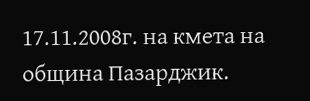17.11.2008г. на кмета на община Пазарджик.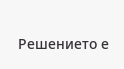Решението е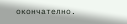окончателно.